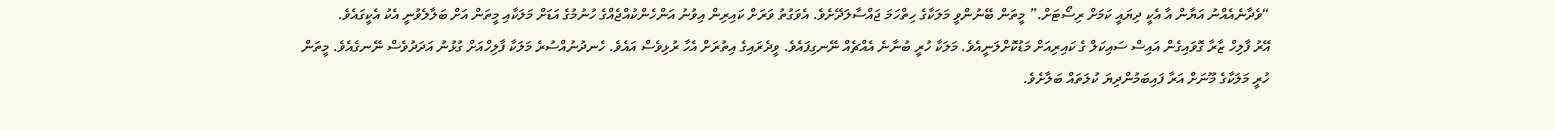“ވެދާނެއެއްނު އަޔާން އާ އެކީ ދިޔައީ ކަމަށް ރިސޯޓަށް.” މީތަން ބޭނުންވީ މަލަކާގެ ހިތްހަމަ ޖައްސާލަދޭށެވެ. އެވަގުތު ވަރަށް ކައިރިން އިވުނު އަންހެންކުއްޖެއްގެ ހުނުމުގެ އަޑަށް މަލަކާއި މީތަން އަށް ބަލާލެވުނީ އެކު އެކީގައެވެ.
އޭރު ފާލިހް ޒާރާ ގޮވައިގެން އައިސް ސައިކަލް ގެ ކައިރިއަށް މަޑުކޮށްލަނީއެވެ. މަލަކާ ހުރީ ބުނާނެ އެއްޗެއް ނޭނގިފައެވެ. ވީދެރައިގެ އިތުރަށް އެހާ ރުޅިވެސް އައެވެ. ހެނދުނުއްސުރެ މަލަކާ ފާލިހްއަށް ގުޅުނު އަދަދުވެސް ނޭނގެއެވެ. މީތަން ހުރީ މަލަކާގެ މޫނަށް އަރާ ފައިބަމުންދިޔަ ކުލަތައް ބަލާށެވެ.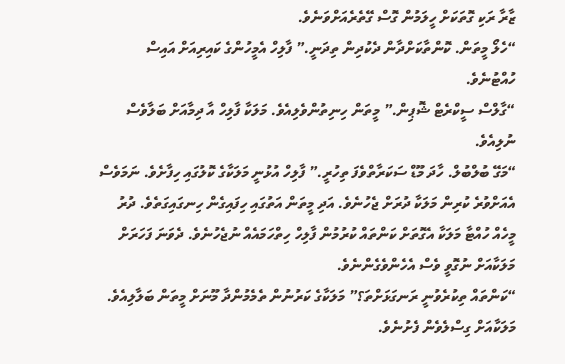ޒާރާ ރަކި ގޮތަކަށް ހީލަމުން ގޮސް ގޭތެރެއަށްވަނެވެ.
“ހެލޯ މީތަން. ކޮންތާކަށްދާން ދެކުދިން ތިދަނީ.” ފާލިހް އެމީހުންގެ ކައިރިއަށް އައިސް ހުއްޓުނެވެ.
“ގާލްސް ސީކްރެޓް ޝޮޕިން.” މީތަން ހިނިތުންވެލިއެވެ. މަލަކާ ފާލިހް އާ ދިމާއަށް ބަލާވެސް ނުލިއެވެ.
“މަގޭ ބުލްބުލް. ހާދަ މޫޑް ސަކަރާތްވެފަ ތިހުރީ.” ފާލިހް އުޅުނީ މަލަކާގެ ކޮލުގައި ހިފާށެވެ. ނަމަވެސް އެއަށްވުރެ ކުރިން މަލަކާ ދުރަށް ޖެހުނެވެ. އަދި މީތަން އަތުގައި ހިފައިގެން ހިނގައިގަތެވެ. ދުރު މީހެއް ހުއްޓާ މަލަކާ އެގޮތަށް ކަންތައް ކުރުމުން ފާލިހް ހިތްހަމައެއް ނުޖެހުނެވެ. ދެވަނަ ފަހަރަށް މަލަކާއަށް ނުގޮވީ ވެސް އެހެންވެގެންނެވެ.
“ކަންތައް ތިކުރެވުނީ ރަނގަޅަށްތަ؟” މަލަކާގެ ކަރުނުން ތެމެމުންދާ މޫނަށް މީތަން ބަލާލިއެވެ.
މަލަކާއަށް ގިސްލެވެން ފެށުނެވެ.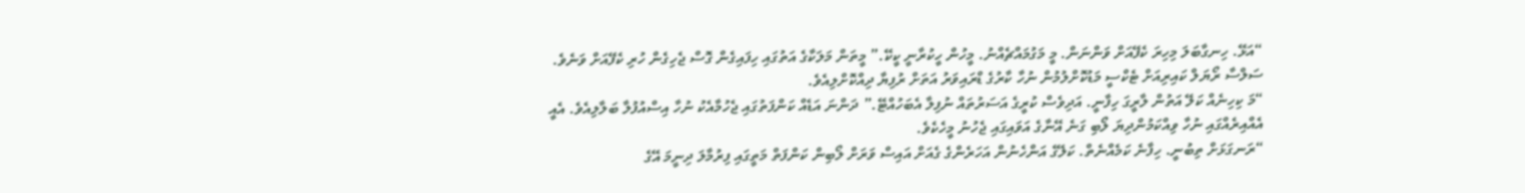“އަޅޭ. ހިނގާބަލަ މިހިރަ ކެފޭއަށް ވަންނަން. މީ މަގުމައްޗެއްނު. މީހުން ހީކުރާނީ ކީކޭ.” މީތަން މަލަކާގެ އަތުގައި ހިފައިގެން ގޮސް ޖެހިގެން ހުރި ކެފޭއަށް ވަނެވެ.
ސަލްސާ ރޯޔަލް ކައިރިއަށް ޓެކްސީ މަޑުކޮށްލުމުން ނުހާ ކާރުގެ ޑްރައިވަރު އަތަށް ރުފިޔާ ދިއްކޮށްލިއެވެ.
“މަ ކިހިނެއް ކަލޭ އަތުން ލާރީގަ ހިފާނީ. އަދިވެސް ކުރީގެ އަސަރުތައް ނުފިލާ އެބަހުއްޓޭ.” ދަންނަ އަޑެއް ކަންފަތުގައި ޖެހުމާއެކު ނުހާ އިސްއުފުލާ ބަލާލިއެވެ. އެއީ އެއްއިރެއްގައި ނުހާ ވިއްކަމުންދިޔަ ލޯބި ގަނެ އޭނާގެ އަވައިގައި ޖެހުނު މީހެކެވެ.
“ރަނގަޅަށް ތިބުނީ. ހިފާނެ ކަމެއްނެތް. ކަލޭގެ އަންހެނުން އަހަރެންގެ ގެއަށް އައިސް ވަރަށް ލޯބިން ކަންފަތް މަތީގައި ފިރުމާލަ ދިނީމަ އޭގެ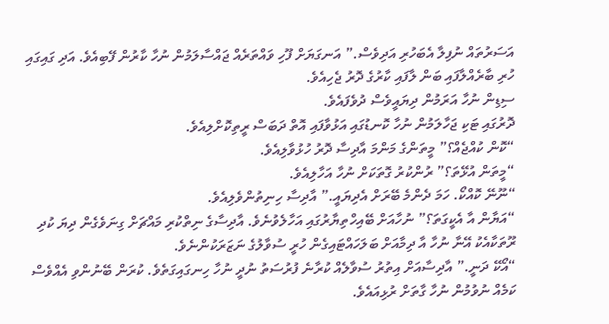އަސަރުތައް ނުފިލާ އެބަހުރި އަދިވެސް.” އަނގަޔަށް ފޫހި ވައްތަރެއް ޖައްސާލަމުން ނުހާ ކާރުން ފޭބިއެވެ. އަދި ގައިގައި ހުރި ބާރެއްލާފައި ބަން ލާފައި ކާރުގެ ދޮރު ޖެހިއެވެ.
ސިޑިން ނުހާ އަރަމުން ދިޔައީވެސް ދުވެފައެވެ.
ދޮރުގައި ޓަކި ޖަހާލަމުން ނުހާ ކޮނޑުގައި އަޅުވާފައި އޮތް ދަބަސް ރީތިކޮށްލިއެވެ.
“ކޮން ކުއްޖެއް؟” މީތަންގެ މަންމަ އާދިސާ ދޮރު ހުޅުވާލިއެވެ.
“މީތަން އުޅޭތަ؟” ރުންކުރު ގޮތަކަށް ނުހާ އަހާލިއެވެ.
“ނޫނޭ ކޮއްކޯ. ހަމަ ދެންމެ ބޭރަށް އެދިޔައީ.” އާދިސާ ހިނިތުންވެލިއެވެ.
“އަޔާން އާ އެކީގަތަ؟” ނުހާއަށް ބޭއިހްތިޔާރުގައި އަހާލެވުނެވެ. އާދިސާގެ ނިތްކުރި މައްޗަށް ގިނަވެގެން ދިޔަ ކުދި ރޫތަކާއެކު އޭނާ ނުހާ އާ ދިމާއަށް ބަލަހައްޓައިގެން ހުރީ ސުވާލުގެ ނަޒަރަކުންނެވެ.
“އޯކޭ ދަނީ.” އާދިސާއަށް އިތުރު ސުވާލެއް ކުރާނެ ފުރުސަތު ނުދީ ނުހާ ހިނގައިގަތެވެ. ކުރަން ބޭނުންވި އެއްވެސް ކަމެއް ނުވުމުން ނުހާ ގާތަށް ރުޅިއައެވެ.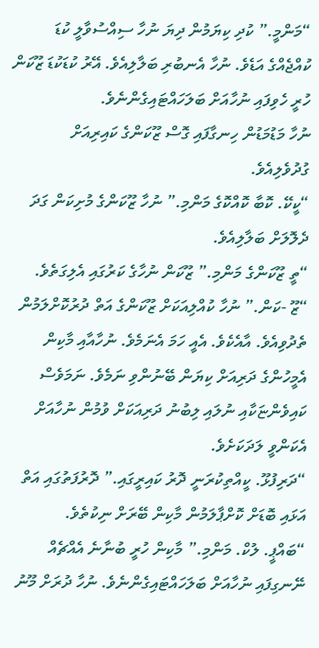“މަންމީ.” ކުދި ކިޔަމުން ދިޔަ ނުހާ ސިއްސުވާލީ ކުޑަ ކުއްޖެއްގެ އަޑެވެ. ނުހާ އެނބުރި ބަލާލިއެވެ. އޭރު ކުޑަކުޑަ ޒޫކަން ހުރީ ހެވިފައި ނުހާއަށް ބަލަހައްޓައިގެންނެވެ.
ނުހާ މަޑުމަޑުން ހިނގާފައި ގޮސް ޒޫކަންގެ ކައިރިއަށް ގުދުވެލިއެވެ.
“ކީކޭ. ކޮބާ ކޮއްކޮގެ މަންމި.” ނުހާ ޒޫކަންގެ މުށިކަން ގަދަ ދެލޮލަށް ބަލާލިއެވެ.
“ތީ ޒޫކަންގެ މަންމި.” ޒޫކަން ނުހާގެ ކަރުގައި އެލިގަތެވެ.
“ޒޫ -ކަން.” ނުހާ ކުއްލިއަކަށް ޒޫކަންގެ އަތް ދުރުކޮށްލަމުން ތެދުވިއެވެ. އާއެކެވެ. އެއީ ހަމަ އެނަމެވެ. ނުހާއާއި މާކިން އެމީހުންގެ ދަރިއަށް ކިޔަން ބޭނުންވި ނަމެވެ. ނަމަވެސް ކައިވެންޏަކާއި ނުލައި ލިބުނު ދަރިއަކަށް ވުމުން ނުހާއަށް އެކަންވީ ލަދަކަށެވެ.
“ދަރިފުޅޫ. ކީއްތިކުރަނީ ދޮރު ކައިރީގައި.” ދޮރުފަތުގައި އަތް އަޅައި ބޮޑަށް ކޮށްޕާލަމުން މާކިން ބޭރަށް ނިކުތެވެ.
“ބައްޕީ. ލުކް. މަންމި.” މާކިން ހުރީ ބުނާނެ އެއްޗެއް ނޭނގިފައި ނުހާއަށް ބަލަހައްޓައިގެންނެވެ. ނުހާ ދުރަށް މޫނު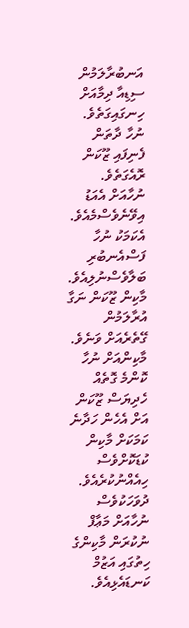އަނބުރާލަމުން ސިޑިއާ ދިމާއަށް ހިނގައިގަތެވެ. ނުހާ ދާތަން ފެނިފައި ޒޫކަން ރޮއެގަތެވެ. ނުހާއަށް އެއަޑު އިވޭނެވެސްމެއެވެ. އެކަމަކު ނުހާ ފަސްއެނބުރި ބަލާވެސްނުލިއެވެ. މާކިން ޒޫކަން ނަގާ އުރާލަމުން ގޭތެރެއަށް ވަނެވެ. މާކިންއަށް ނުހާ ކޮންމެ ގޮތެއް ހެދިޔަސް ޒޫކަން އަށް އެހެން ހަދާނެ ކަމަކަށް މާކިން ކުޑަކޮށްވެސް ހިއެއްނުކުރެއެވެ. ދުވަހަކުވެސް ނުހާއަށް މަޢާފް ނުކުރަން މާކިންގެ ހިތުގައި އަޒުމް ކަނޑައެޅިއެވެ.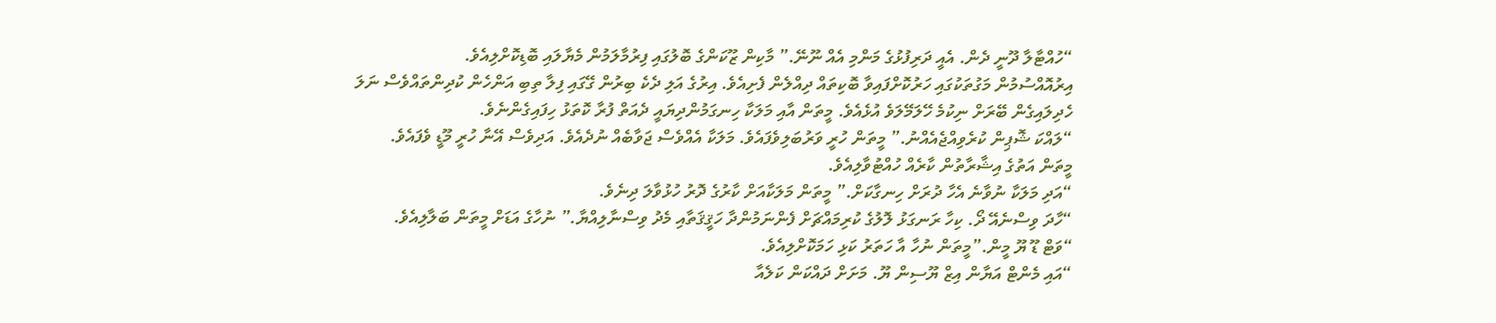“ހުއްޓާލާ ދޫނީ ދެން. އެއީ ދަރިފުޅުގެ މަންމި އެއް ނޫނޭ.” މާކިން ޒޫކަންގެ ބޮލުގައި ފިރުމާލަމުން މެޔާލައި ބޮޑިކޮށްލިއެވެ.
އިރުއޮއްސުމުން މަގުތަކުގައި ހަރުކޮށްފައިވާ ބޮކިތައް ދިއްލެން ފެށިއެވެ. އިރުގެ އަލި ދެކެ ބިރުން ގޭގައި ފިލާ ތިބި އަންހެން ކުދިންތައްވެސް ނަލަ ހެދިލައިގެން ބޭރަށް ނިކުމެ ހޭލަމޭލަވެ އުޅެއެވެ. މީތަން އާއި މަލަކާ ހިނގަމުންދިޔައީ ދެއަތް ފުރާ ކޮތަޅު ހިފައިގެންނެވެ.
“ލައްކަ ޝޮޕިން ކުރެވިއްޖެއެއްނު.” މީތަން ހުރީ ވަރުބަލިވެފައެވެ. މަލަކާ އެއްވެސް ޖަވާބެއް ނުދެއެވެ. އަދިވެސް އޭނާ ހުރީ މޫޑީ ވެފައެވެ. މީތަން އަތުގެ އިޝާރާތުން ކާރެއް ހުއްޓުވާލިއެވެ.
“އަދި މަލަކާ ނުވާނެ އެހާ ދުރަށް ހިނގާކަށް.” މީތަން މަލަކާއަށް ކާރުގެ ދޮރު ހުޅުވާލަ ދިނެވެ.
“ހާދަ ވިސްނެއޭ ދޯ. ކިހާ ރަނގަޅު ލޮލުގެ ކުރިމައްޗަށް ފެންނަމުންދާ ހަޤީޤަތާއި މެދު ވިސްނާލިއްޔާ.” ނުހާގެ އަޑަށް މީތަން ބަލާލިއެވެ.
“ވަޓް ޑޫ ޔޫ މީން.”މީތަން ނުހާ އާ ހަތަރު ކަޅި ހަމަކޮށްލިއެވެ.
“އައި މެންޓް އަޔާން އިޒް ޔޫސިން ޔޫ. މަށަށް ދައްކަން ކަލެއާ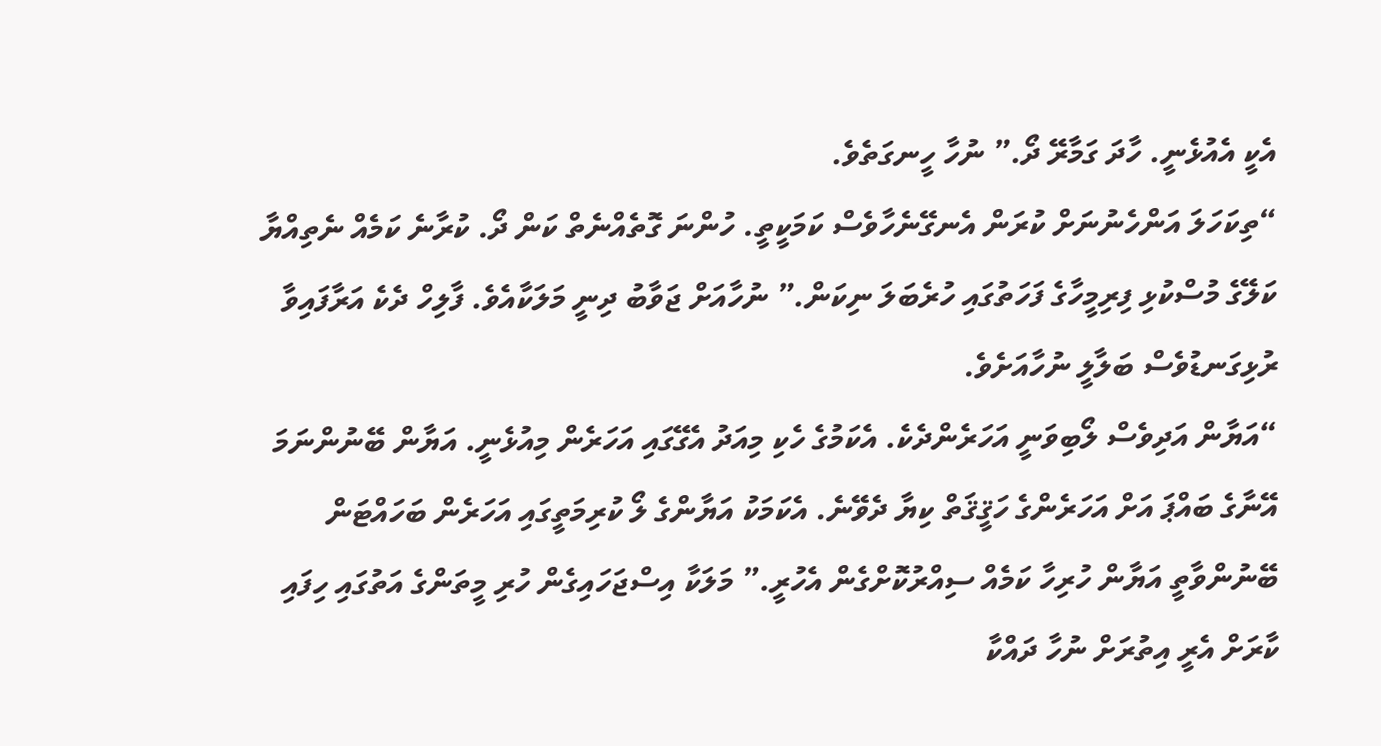އެކީ އެއުޅެނީ. ހާދަ ގަމާރޭ ދޯ.” ނުހާ ހީނގަތެވެ.
“ތިކަހަލަ އަންހެނުނަށް ކުރަން އެނގޭނެހާވެސް ކަމަކީތީ. ހުންނަ ގޮތެއްނެތް ކަން ދޯ. ކުރާނެ ކަމެއް ނެތިއްޔާ ކަލޭގެ މުސްކުޅި ފިރިމީހާގެ ފަހަތުގައި ހުރެބަލަ ނިކަން.” ނުހާއަށް ޖަވާބު ދިނީ މަލަކާއެވެ. ފާލިހް ދެކެ އަރާފައިވާ ރުޅިގަނޑުވެސް ބަލާލީ ނުހާއަށެވެ.
“އަޔާން އަދިވެސް ލޯބިވަނީ އަހަރެންދެކެ. އެކަމުގެ ހެކި މިއަދު އެގޭގައި އަހަރެން މިއުޅެނީ. އަޔާން ބޭނުންނަމަ އޭނާގެ ބައްޕަ އަށް އަހަރެންގެ ހަޤީޤަތް ކިޔާ ދެވޭނެ. އެކަމަކު އަޔާންގެ ލޯ ކުރިމަތީގައި އަހަރެން ބަހައްޓަން ބޭނުންވާތީ އަޔާން ހުރިހާ ކަމެއް ސިއްރުކޮށްގެން އެހުރީ.” މަލަކާ އިސްޖަހައިގެން ހުރި މީތަންގެ އަތުގައި ހިފައި ކާރަށް އެރީ އިތުރަށް ނުހާ ދައްކާ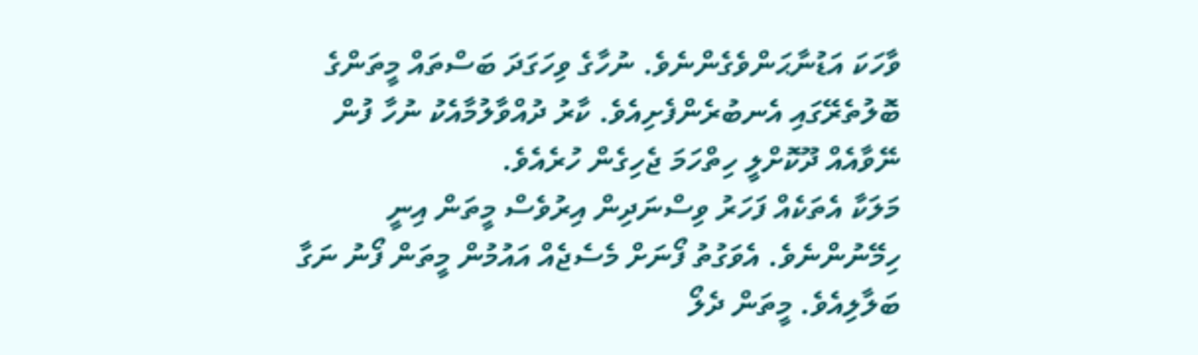ވާހަކަ އަޑުނާޙަންވެގެންނެވެ. ނުހާގެ ވިހަގަދަ ބަސްތައް މީތަންގެ ބޮލުތެރޭގައި އެނބުރެންފެށިއެވެ. ކާރު ދުއްވާލުމާއެކު ނުހާ ފުން ނޭވާއެއް ދޫކޮށްލީ ހިތްހަމަ ޖެހިގެން ހުރެއެވެ.
މަލަކާ އެތަކެއް ފަހަރު ވިސްނަދިން އިރުވެސް މީތަން އިނީ ހިމޭނުންނެވެ. އެވަގުތު ފޯނަށް މެސެޖެއް އައުމުން މީތަން ފޯނު ނަގާ ބަލާލިއެވެ. މީތަން ދެލޯ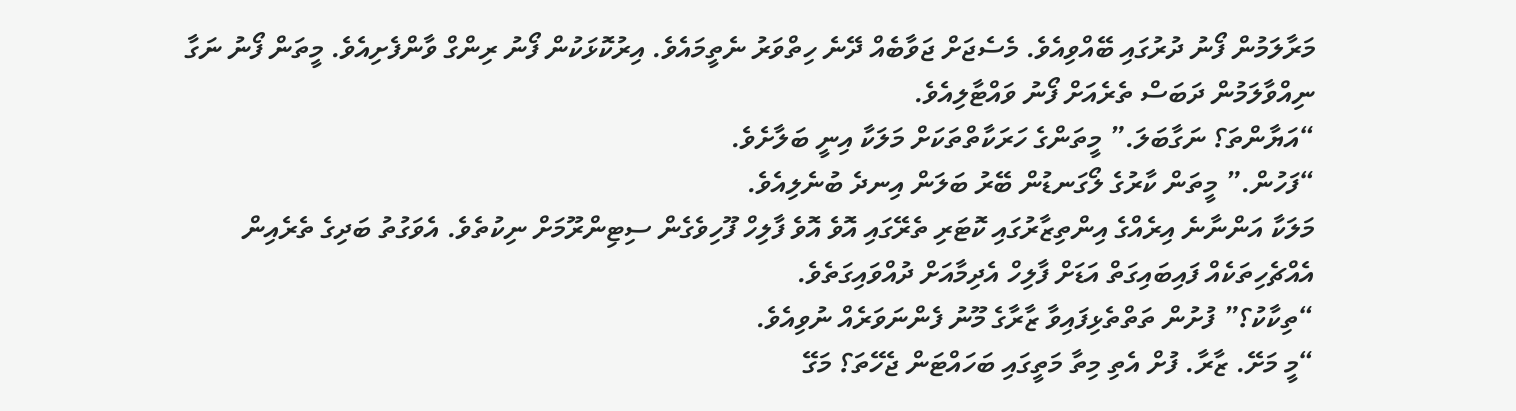މަރާލަމުން ފޯނު ދުރުގައި ބޭއްވިއެވެ. މެސެޖަށް ޖަވާބެއް ދޭނެ ހިތްވަރު ނެތީމައެވެ. އިރުކޮޅަކުން ފޯނު ރިންގް ވާންފެށިއެވެ. މީތަން ފޯނު ނަގާ ނިއްވާލަމުން ދަބަސް ތެރެއަށް ފޯނު ވައްޓާލިއެވެ.
“އަޔާންތަ؟ ނަގާބަލަ.” މީތަންގެ ހަރަކާތްތަކަށް މަލަކާ އިނީ ބަލާށެވެ.
“ފަހުން.” މީތަން ކާރުގެ ލޯގަނޑުން ބޭރު ބަލަން އިނދެ ބުނެލިއެވެ.
މަލަކާ އަންނާނެ އިރެއްގެ އިންތިޒާރުގައި ކޮޓަރި ތެރޭގައި އޮވެ އޮވެ ފާލިހް ފޫހިވެގެން ސިޓިންރޫމަށް ނިކުތެވެ. އެވަގުތު ބަދިގެ ތެރެއިން އެއްޗެހިތަކެއް ފައިބައިގަތް އަޑަށް ފާލިހް އެދިމާއަށް ދުއްވައިގަތެވެ.
“ތިކާކު؟” ފުށުން ތަތްތެޅިފައިވާ ޒާރާގެ މޫނު ފެންނަވަރެއް ނުވިއެވެ.
“މީ މަށޭ. ޒާރާ. ފުށް އެތި މިތާ މަތީގައި ބަހައްޓަން ޖެހޭތަ؟ މަގޭ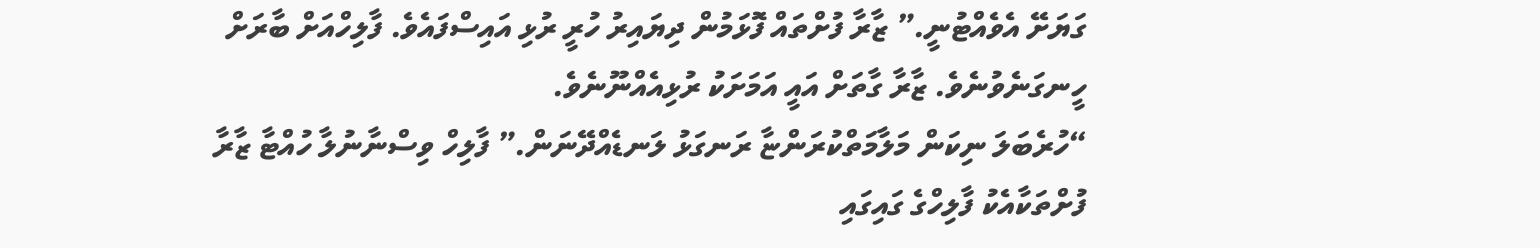ގަޔަށޭ އެވެއްޓުނީ.” ޒާރާ ފުށްތައް ފޮޅަމުން ދިޔައިރު ހުރީ ރުޅި އައިސްފައެވެ. ފާލިހްއަށް ބާރަށް ހީނގަނެވުނެވެ. ޒާރާ ގާތަށް އައީ އަމަށަކު ރުޅިއެއްނޫނެވެ.
“ހުރެބަލަ ނިކަން މަލާމަތްކުރަންޏާ ރަނގަޅު ލަނޑެއްދޭނަން.” ފާލިހް ވިސްނާނުލާ ހުއްޓާ ޒާރާ ފުށްތަކާއެކު ފާލިހްގެ ގައިގައި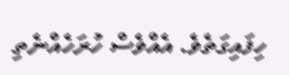ހިފައިގަތެވެ. އެއްވެސް ހުރަހެއްނެތި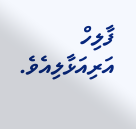ފާލިހް އަރިއަޅާލިއެވެ.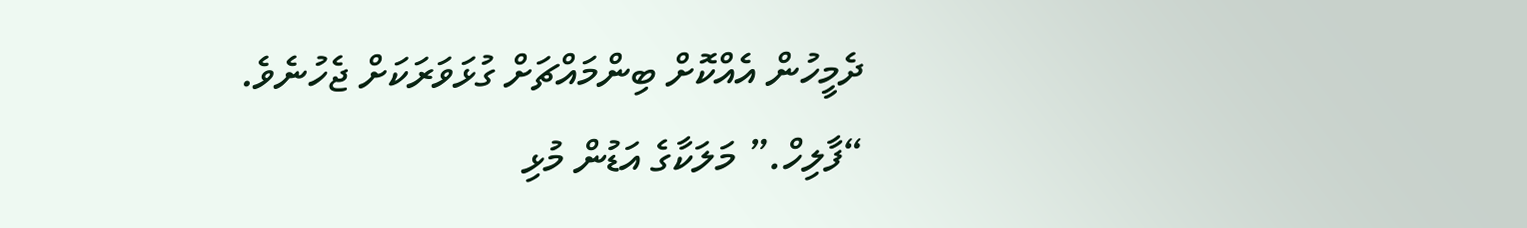ދެމީހުން އެއްކޮށް ބިންމައްޗަށް ގުޅަވަރަކަށް ޖެހުނެވެ.
“ފާލިހް.” މަލަކާގެ އަޑުން މުޅި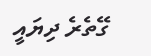ގޭތެރެ ދިޔައީ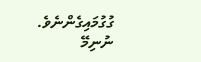ގުގުމައިގެންނެވެ.
ނުނިމޭ